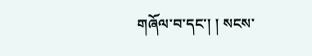གཞོལ་བ་དང་། ། སངས་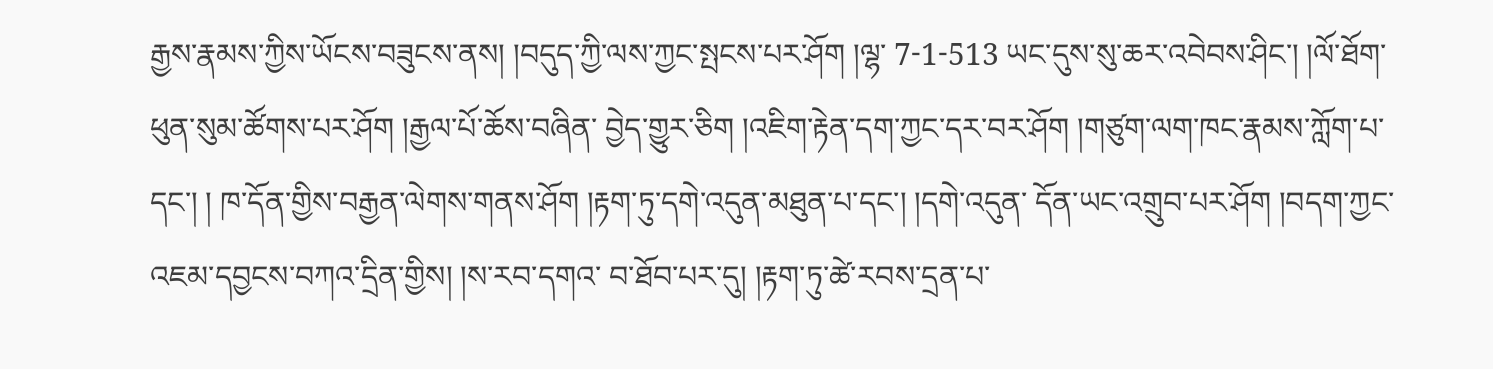རྒྱས་རྣམས་ཀྱིས་ཡོངས་བཟུངས་ནས། །བདུད་ཀྱི་ལས་ཀྱང་སྤངས་པར་ཤོག །ལྷ་ 7-1-513 ཡང་དུས་སུ་ཆར་འབེབས་ཤིང་། །ལོ་ཐོག་ཕུན་སུམ་ཚོགས་པར་ཤོག །རྒྱལ་པོ་ཆོས་བཞིན་ བྱེད་གྱུར་ཅིག །འཇིག་རྟེན་དག་ཀྱང་དར་བར་ཤོག །གཙུག་ལག་ཁང་རྣམས་ཀློག་པ་དང་། ། ཁ་དོན་གྱིས་བརྒྱན་ལེགས་གནས་ཤོག །རྟག་ཏུ་དགེ་འདུན་མཐུན་པ་དང་། །དགེ་འདུན་ དོན་ཡང་འགྲུབ་པར་ཤོག །བདག་ཀྱང་འཇམ་དབྱངས་བཀའ་དྲིན་གྱིས། །ས་རབ་དགའ་ བ་ཐོབ་པར་དུ། །རྟག་ཏུ་ཚེ་རབས་དྲན་པ་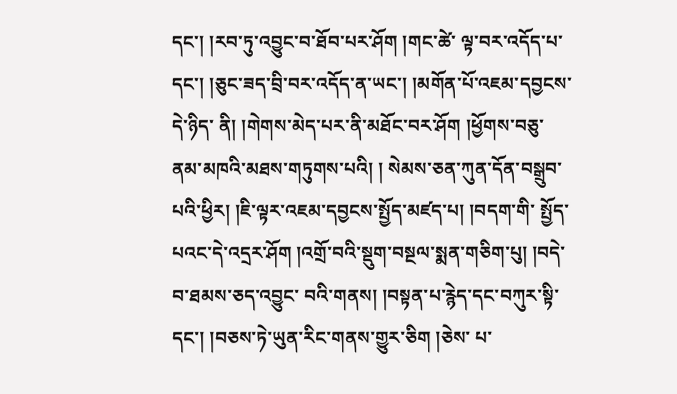དང་། །རབ་ཏུ་འབྱུང་བ་ཐོབ་པར་ཤོག །གང་ཚེ་ ལྟ་བར་འདོད་པ་དང་། །ཅུང་ཟད་བྲི་བར་འདོད་ན་ཡང་། །མགོན་པོ་འཇམ་དབྱངས་དེ་ཉིད་ ནི། །གེགས་མེད་པར་ནི་མཐོང་བར་ཤོག །ཕྱོགས་བཅུ་ནམ་མཁའི་མཐས་གཏུགས་པའི། ། སེམས་ཅན་ཀུན་དོན་བསྒྲུབ་པའི་ཕྱིར། །ཇི་ལྟར་འཇམ་དབྱངས་སྤྱོད་མཛད་པ། །བདག་གི་ སྤྱོད་པའང་དེ་འདྲར་ཤོག །འགྲོ་བའི་སྡུག་བསྔལ་སྨན་གཅིག་པུ། །བདེ་བ་ཐམས་ཅད་འབྱུང་ བའི་གནས། །བསྟན་པ་རྙེད་དང་བཀུར་སྟི་དང་། །བཅས་ཏེ་ཡུན་རིང་གནས་གྱུར་ཅིག །ཅེས་ པ་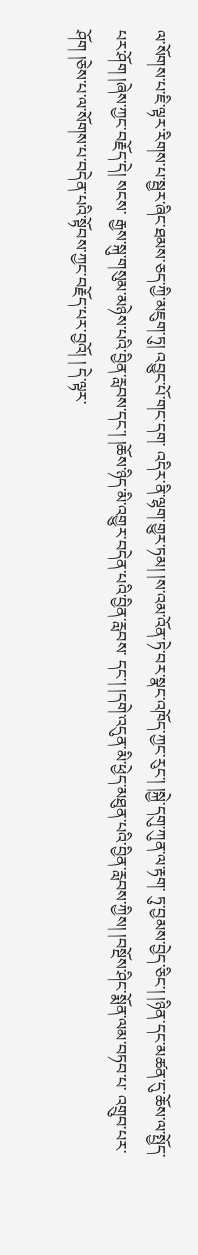ལ་སོགས་པ་ཇི་ལྟར་རིགས་པ་སྦྱར་ཞིང་ཐམས་ཅད་ཀྱི་མཇུག་ཏུ། འབྱུང་པོ་གང་དག་ འདིར་ནི་ལྷག་གྱུར་ཏམ། །ས་འམ་འོན་ཏེ་བར་སྣང་འཁོད་ཀྱང་རུང་། །སྐྱེ་དགུ་ཀུན་ལ་རྟག་ ཏུ་བྱམས་བྱེད་ཅིང་། །ཉིན་དང་མཚན་དུ་ཆོས་ལ་སྤྱོད་པར་ཤོག །ཞེས་ཀྱང་བརྗོད་དེ། སངས་ རྒྱས་སྐུ་གསུམ་མཉེས་པའི་བྱིན་རླབས་དང་། །ཆོས་ཉིད་མི་འགྱུར་བདེན་པའི་བྱིན་རླབས་ དང་། །དགེ་འདུན་མི་ཕྱེད་མཐུན་པའི་བྱིན་རླབས་ཀྱིས། །བསྔོས་ཤིང་སྨོན་ལམ་བཏབ་པ་ འགྲུབ་པར་ཤོག །ཅེས་པ་ལ་སོགས་པ་བདེན་པའི་སྟོབས་ཀྱང་བརྗོད་པར་བྱའོ། ། དེ་ལྟར་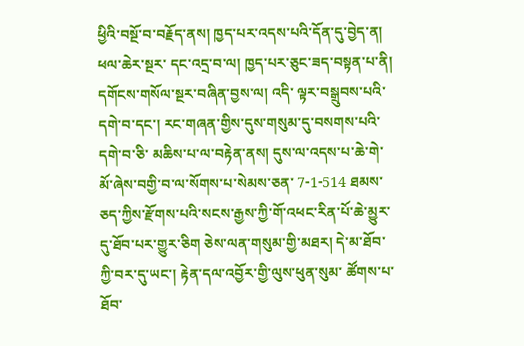ཕྱིའི་བསྔོ་བ་བརྗོད་ནས། ཁྱད་པར་འདས་པའི་དོན་དུ་བྱེད་ན། ཕལ་ཆེར་སྔར་ དང་འདྲ་བ་ལ། ཁྱད་པར་ཅུང་ཟད་བསྟན་པ་ནི། དགོངས་གསོལ་སྔར་བཞིན་བྱས་ལ། འདི་ ལྟར་བསྒྲུབས་པའི་དགེ་བ་དང་། རང་གཞན་གྱིས་དུས་གསུམ་དུ་བསགས་པའི་དགེ་བ་ཅི་ མཆིས་པ་ལ་བརྟེན་ནས། དུས་ལ་འདས་པ་ཆེ་གེ་མོ་ཞེས་བགྱི་བ་ལ་སོགས་པ་སེམས་ཅན་ 7-1-514 ཐམས་ཅད་ཀྱིས་རྫོགས་པའི་སངས་རྒྱས་ཀྱི་གོ་འཕང་རིན་པོ་ཆེ་མྱུར་དུ་ཐོབ་པར་གྱུར་ཅིག ཅེས་ལན་གསུམ་གྱི་མཐར། དེ་མ་ཐོབ་ཀྱི་བར་དུ་ཡང་། རྟེན་དལ་འབྱོར་གྱི་ལུས་ཕུན་སུམ་ ཚོགས་པ་ཐོབ་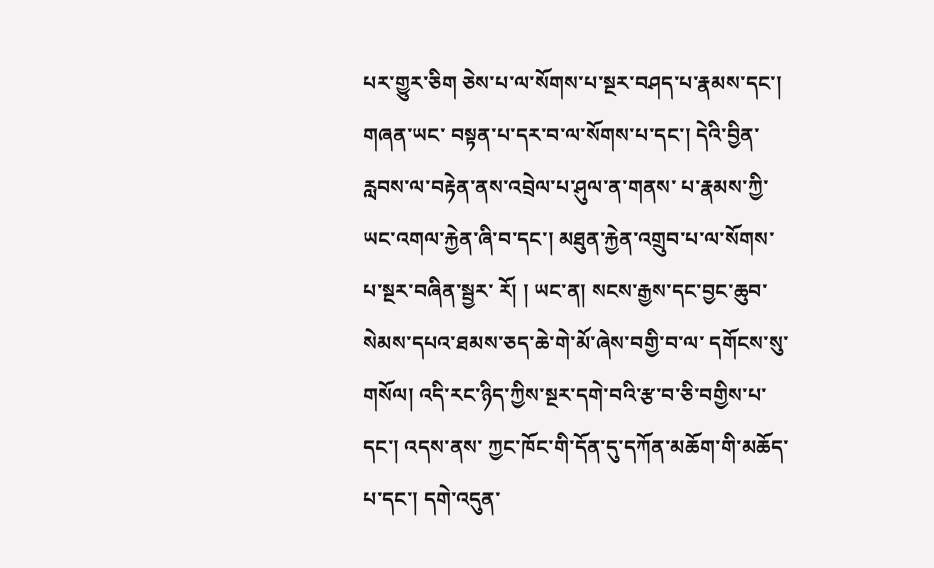པར་གྱུར་ཅིག ཅེས་པ་ལ་སོགས་པ་སྔར་བཤད་པ་རྣམས་དང་། གཞན་ཡང་ བསྟན་པ་དར་བ་ལ་སོགས་པ་དང་། དེའི་བྱིན་རླབས་ལ་བརྟེན་ནས་འབྲེལ་པ་ཤུལ་ན་གནས་ པ་རྣམས་ཀྱི་ཡང་འགལ་རྐྱེན་ཞི་བ་དང་། མཐུན་རྐྱེན་འགྲུབ་པ་ལ་སོགས་པ་སྔར་བཞིན་སྦྱར་ རོ། ། ཡང་ན། སངས་རྒྱས་དང་བྱང་ཆུབ་སེམས་དཔའ་ཐམས་ཅད་ཆེ་གེ་མོ་ཞེས་བགྱི་བ་ལ་ དགོངས་སུ་གསོལ། འདི་རང་ཉིད་ཀྱིས་སྔར་དགེ་བའི་རྩ་བ་ཅི་བགྱིས་པ་དང་། འདས་ནས་ ཀྱང་ཁོང་གི་དོན་དུ་དཀོན་མཆོག་གི་མཆོད་པ་དང་། དགེ་འདུན་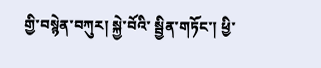གྱི་བསྙེན་བཀུར། སྐྱེ་བོའི་ སྦྱིན་གཏོང་། ཕྱི་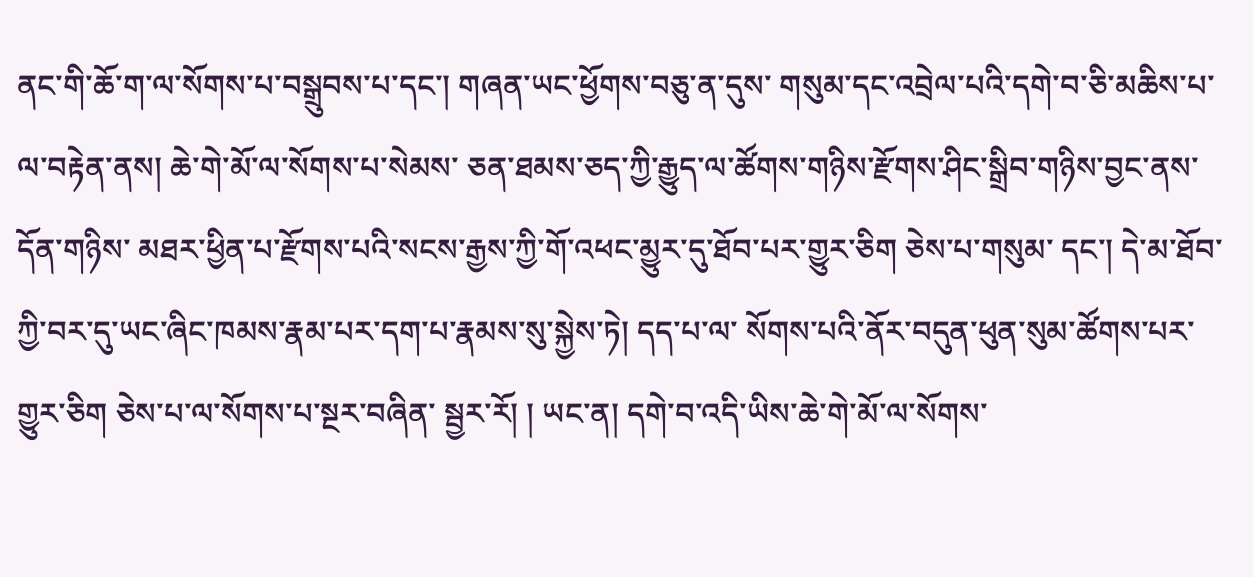ནང་གི་ཆོ་ག་ལ་སོགས་པ་བསྒྲུབས་པ་དང་། གཞན་ཡང་ཕྱོགས་བཅུ་ན་དུས་ གསུམ་དང་འབྲེལ་པའི་དགེ་བ་ཅི་མཆིས་པ་ལ་བརྟེན་ནས། ཆེ་གེ་མོ་ལ་སོགས་པ་སེམས་ ཅན་ཐམས་ཅད་ཀྱི་རྒྱུད་ལ་ཚོགས་གཉིས་རྫོགས་ཤིང་སྒྲིབ་གཉིས་བྱང་ནས་དོན་གཉིས་ མཐར་ཕྱིན་པ་རྫོགས་པའི་སངས་རྒྱས་ཀྱི་གོ་འཕང་མྱུར་དུ་ཐོབ་པར་གྱུར་ཅིག ཅེས་པ་གསུམ་ དང་། དེ་མ་ཐོབ་ཀྱི་བར་དུ་ཡང་ཞིང་ཁམས་རྣམ་པར་དག་པ་རྣམས་སུ་སྐྱེས་ཏེ། དད་པ་ལ་ སོགས་པའི་ནོར་བདུན་ཕུན་སུམ་ཚོགས་པར་གྱུར་ཅིག ཅེས་པ་ལ་སོགས་པ་སྔར་བཞིན་ སྦྱར་རོ། ། ཡང་ན། དགེ་བ་འདི་ཡིས་ཆེ་གེ་མོ་ལ་སོགས་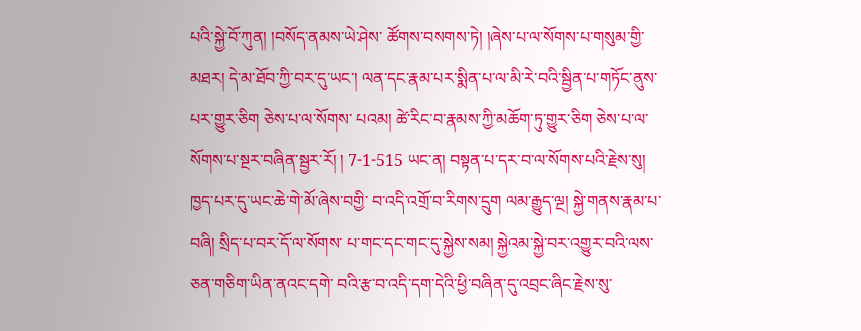པའི་སྐྱེ་བོ་ཀུན། །བསོད་ནམས་ཡེ་ཤེས་ ཚོགས་བསགས་ཏེ། །ཞེས་པ་ལ་སོགས་པ་གསུམ་གྱི་མཐར། དེ་མ་ཐོབ་ཀྱི་བར་དུ་ཡང་། ལན་དང་རྣམ་པར་སྨིན་པ་ལ་མི་རེ་བའི་སྦྱིན་པ་གཏོང་ནུས་པར་གྱུར་ཅིག ཅེས་པ་ལ་སོགས་ པའམ། ཚེ་རིང་བ་རྣམས་ཀྱི་མཆོག་ཏུ་གྱུར་ཅིག ཅེས་པ་ལ་སོགས་པ་སྔར་བཞིན་སྦྱར་རོ། ། 7-1-515 ཡང་ན། བསྟན་པ་དར་བ་ལ་སོགས་པའི་རྗེས་སུ། ཁྱད་པར་དུ་ཡང་ཆེ་གེ་མོ་ཞེས་བགྱི་ བ་འདི་འགྲོ་བ་རིགས་དྲུག ལམ་རྒྱུད་ལྔ། སྐྱེ་གནས་རྣམ་པ་བཞི། སྲིད་པ་བར་དོ་ལ་སོགས་ པ་གང་དང་གང་དུ་སྐྱེས་སམ། སྐྱེའམ་སྐྱེ་བར་འགྱུར་བའི་ལས་ཅན་གཅིག་ཡིན་ནའང་དགེ་ བའི་རྩ་བ་འདི་དག་དེའི་ཕྱི་བཞིན་དུ་འབྲང་ཞིང་རྗེས་སུ་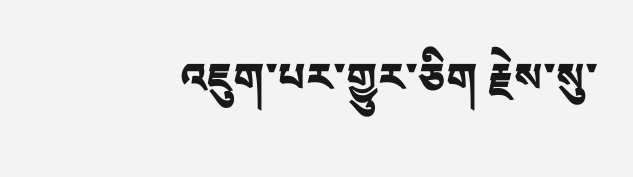འཇུག་པར་གྱུར་ཅིག རྗེས་སུ་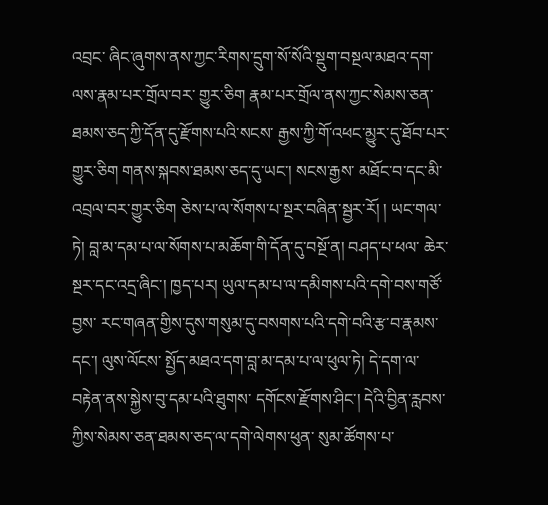འབྲང་ ཞིང་ཞུགས་ནས་ཀྱང་རིགས་དྲུག་སོ་སོའི་སྡུག་བསྔལ་མཐའ་དག་ལས་རྣམ་པར་གྲོལ་བར་ གྱུར་ཅིག རྣམ་པར་གྲོལ་ནས་ཀྱང་སེམས་ཅན་ཐམས་ཅད་ཀྱི་དོན་དུ་རྫོགས་པའི་སངས་ རྒྱས་ཀྱི་གོ་འཕང་མྱུར་དུ་ཐོབ་པར་གྱུར་ཅིག གནས་སྐབས་ཐམས་ཅད་དུ་ཡང་། སངས་རྒྱས་ མཐོང་བ་དང་མི་འབྲལ་བར་གྱུར་ཅིག ཅེས་པ་ལ་སོགས་པ་སྔར་བཞིན་སྦྱར་རོ། ། ཡང་གལ་ཏེ། བླ་མ་དམ་པ་ལ་སོགས་པ་མཆོག་གི་དོན་དུ་བསྔོ་ན། བཤད་པ་ཕལ་ ཆེར་སྔར་དང་འདྲ་ཞིང་། ཁྱད་པར། ཡུལ་དམ་པ་ལ་དམིགས་པའི་དགེ་བས་གཙོ་བྱས་ རང་གཞན་གྱིས་དུས་གསུམ་དུ་བསགས་པའི་དགེ་བའི་རྩ་བ་རྣམས་དང་། ལུས་ལོངས་ སྤྱོད་མཐའ་དག་བླ་མ་དམ་པ་ལ་ཕུལ་ཏེ། དེ་དག་ལ་བརྟེན་ནས་སྐྱེས་བུ་དམ་པའི་ཐུགས་ དགོངས་རྫོགས་ཤིང་། དེའི་བྱིན་རླབས་ཀྱིས་སེམས་ཅན་ཐམས་ཅད་ལ་དགེ་ལེགས་ཕུན་ སུམ་ཚོགས་པ་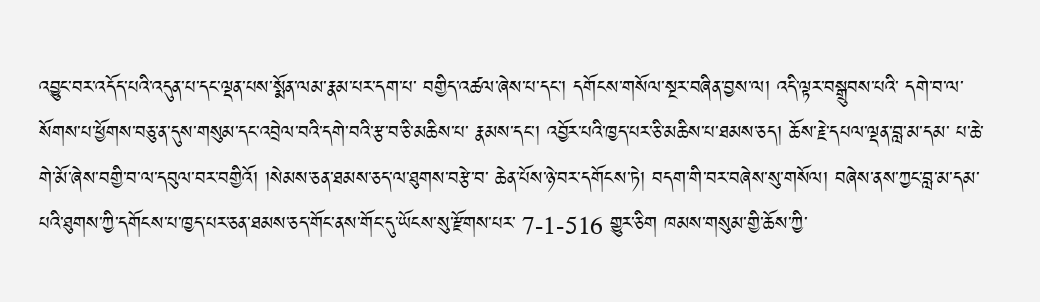འབྱུང་བར་འདོད་པའི་འདུན་པ་དང་ལྡན་པས་སྨོན་ལམ་རྣམ་པར་དག་པ་ བགྱིད་འཚལ་ཞེས་པ་དང་། དགོངས་གསོལ་སྔར་བཞིན་བྱས་ལ། འདི་ལྟར་བསྒྲུབས་པའི་ དགེ་བ་ལ་སོགས་པ་ཕྱོགས་བཅུ་ན་དུས་གསུམ་དང་འབྲེལ་བའི་དགེ་བའི་རྩ་བ་ཅི་མཆིས་པ་ རྣམས་དང་། འབྱོར་པའི་ཁྱད་པར་ཅི་མཆིས་པ་ཐམས་ཅད། ཆོས་རྗེ་དཔལ་ལྡན་བླ་མ་དམ་ པ་ཆེ་གེ་མོ་ཞེས་བགྱི་བ་ལ་དབུལ་བར་བགྱིའོ། །སེམས་ཅན་ཐམས་ཅད་ལ་ཐུགས་བརྩེ་བ་ ཆེན་པོས་ཉེ་བར་དགོངས་ཏེ། བདག་གི་བར་བཞེས་སུ་གསོལ། བཞེས་ནས་ཀྱང་བླ་མ་དམ་ པའི་ཐུགས་ཀྱི་དགོངས་པ་ཁྱད་པར་ཅན་ཐམས་ཅད་གོང་ནས་གོང་དུ་ཡོངས་སུ་རྫོགས་པར་ 7-1-516 གྱུར་ཅིག ཁམས་གསུམ་གྱི་ཆོས་ཀྱི་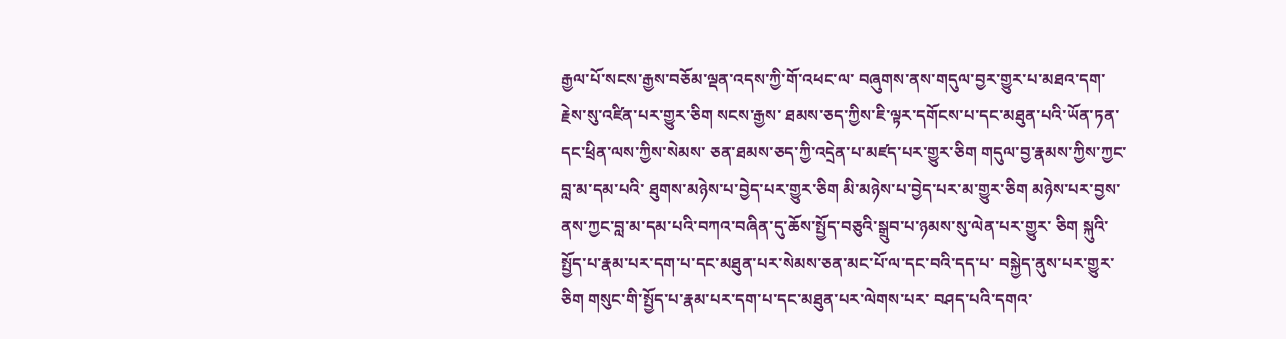རྒྱལ་པོ་སངས་རྒྱས་བཅོམ་ལྡན་འདས་ཀྱི་གོ་འཕང་ལ་ བཞུགས་ནས་གདུལ་བྱར་གྱུར་པ་མཐའ་དག་རྗེས་སུ་འཛིན་པར་གྱུར་ཅིག སངས་རྒྱས་ ཐམས་ཅད་ཀྱིས་ཇི་ལྟར་དགོངས་པ་དང་མཐུན་པའི་ཡོན་ཏན་དང་ཕྲིན་ལས་ཀྱིས་སེམས་ ཅན་ཐམས་ཅད་ཀྱི་འདྲེན་པ་མཛད་པར་གྱུར་ཅིག གདུལ་བྱ་རྣམས་ཀྱིས་ཀྱང་བླ་མ་དམ་པའི་ ཐུགས་མཉེས་པ་བྱེད་པར་གྱུར་ཅིག མི་མཉེས་པ་བྱེད་པར་མ་གྱུར་ཅིག མཉེས་པར་བྱས་ ནས་ཀྱང་བླ་མ་དམ་པའི་བཀའ་བཞིན་དུ་ཆོས་སྤྱོད་བཅུའི་སྒྲུབ་པ་ཉམས་སུ་ལེན་པར་གྱུར་ ཅིག སྐུའི་སྤྱོད་པ་རྣམ་པར་དག་པ་དང་མཐུན་པར་སེམས་ཅན་མང་པོ་ལ་དང་བའི་དད་པ་ བསྐྱེད་ནུས་པར་གྱུར་ཅིག གསུང་གི་སྤྱོད་པ་རྣམ་པར་དག་པ་དང་མཐུན་པར་ལེགས་པར་ བཤད་པའི་དགའ་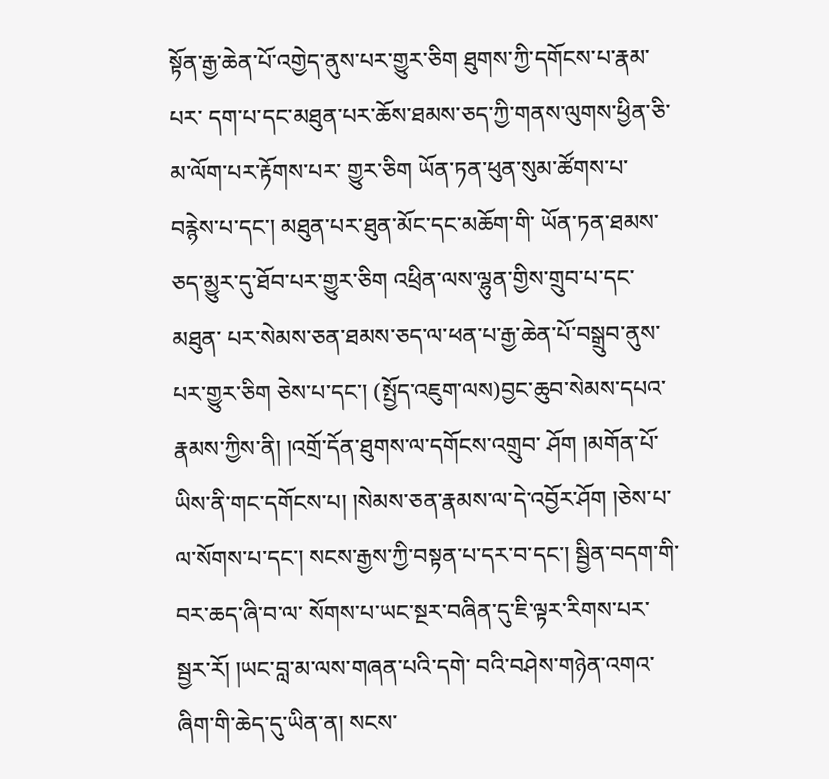སྟོན་རྒྱ་ཆེན་པོ་འགྱེད་ནུས་པར་གྱུར་ཅིག ཐུགས་ཀྱི་དགོངས་པ་རྣམ་པར་ དག་པ་དང་མཐུན་པར་ཆོས་ཐམས་ཅད་ཀྱི་གནས་ལུགས་ཕྱིན་ཅི་མ་ལོག་པར་རྟོགས་པར་ གྱུར་ཅིག ཡོན་ཏན་ཕུན་སུམ་ཚོགས་པ་བརྙེས་པ་དང་། མཐུན་པར་ཐུན་མོང་དང་མཆོག་གི་ ཡོན་ཏན་ཐམས་ཅད་མྱུར་དུ་ཐོབ་པར་གྱུར་ཅིག འཕྲིན་ལས་ལྷུན་གྱིས་གྲུབ་པ་དང་མཐུན་ པར་སེམས་ཅན་ཐམས་ཅད་ལ་ཕན་པ་རྒྱ་ཆེན་པོ་བསྒྲུབ་ནུས་པར་གྱུར་ཅིག ཅེས་པ་དང་། (སྤྱོད་འཇུག་ལས)བྱང་ཆུབ་སེམས་དཔའ་རྣམས་ཀྱིས་ནི། །འགྲོ་དོན་ཐུགས་ལ་དགོངས་འགྲུབ་ ཤོག །མགོན་པོ་ཡིས་ནི་གང་དགོངས་པ། །སེམས་ཅན་རྣམས་ལ་དེ་འབྱོར་ཤོག །ཅེས་པ་ ལ་སོགས་པ་དང་། སངས་རྒྱས་ཀྱི་བསྟན་པ་དར་བ་དང་། སྦྱིན་བདག་གི་བར་ཆད་ཞི་བ་ལ་ སོགས་པ་ཡང་སྔར་བཞིན་དུ་ཇི་ལྟར་རིགས་པར་སྦྱར་རོ། །ཡང་བླ་མ་ལས་གཞན་པའི་དགེ་ བའི་བཤེས་གཉེན་འགའ་ཞིག་གི་ཆེད་དུ་ཡིན་ན། སངས་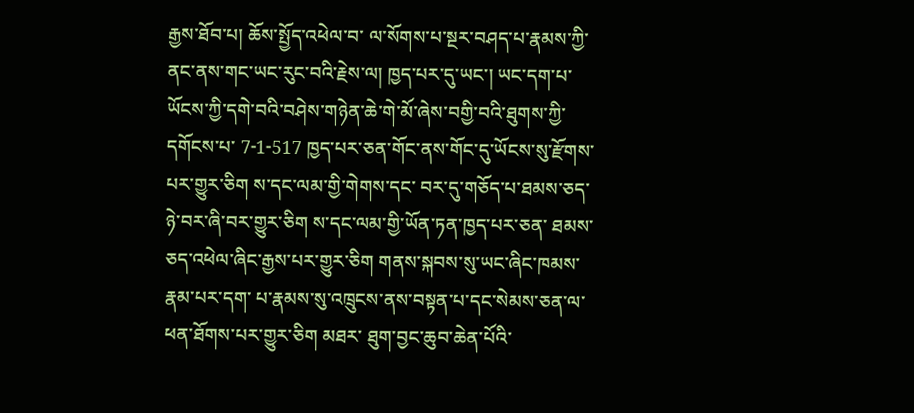རྒྱས་ཐོབ་པ། ཆོས་སྤྱོད་འཕེལ་བ་ ལ་སོགས་པ་སྔར་བཤད་པ་རྣམས་ཀྱི་ནང་ནས་གང་ཡང་རུང་བའི་རྗེས་ལ། ཁྱད་པར་དུ་ཡང་། ཡང་དག་པ་ཡོངས་ཀྱི་དགེ་བའི་བཤེས་གཉེན་ཆེ་གེ་མོ་ཞེས་བགྱི་བའི་ཐུགས་ཀྱི་དགོངས་པ་ 7-1-517 ཁྱད་པར་ཅན་གོང་ནས་གོང་དུ་ཡོངས་སུ་རྫོགས་པར་གྱུར་ཅིག ས་དང་ལམ་གྱི་གེགས་དང་ བར་དུ་གཅོད་པ་ཐམས་ཅད་ཉེ་བར་ཞི་བར་གྱུར་ཅིག ས་དང་ལམ་གྱི་ཡོན་ཏན་ཁྱད་པར་ཅན་ ཐམས་ཅད་འཕེལ་ཞིང་རྒྱས་པར་གྱུར་ཅིག གནས་སྐབས་སུ་ཡང་ཞིང་ཁམས་རྣམ་པར་དག་ པ་རྣམས་སུ་འཁྲུངས་ནས་བསྟན་པ་དང་སེམས་ཅན་ལ་ཕན་ཐོགས་པར་གྱུར་ཅིག མཐར་ ཐུག་བྱང་ཆུབ་ཆེན་པོའི་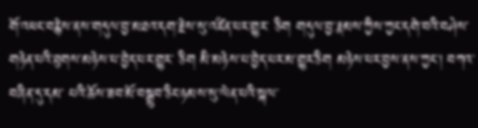གོ་འཕང་བརྙེས་ནས་གདུལ་བྱ་མཐའ་དག་རྗེས་སུ་འཛིན་པར་གྱུར་ ཅིག གདུལ་བྱ་རྣམས་ཀྱིས་ཀྱང་དགེ་བའི་བཤེས་གཉེན་པའི་ཐུགས་མཉེས་པ་བྱེད་པར་གྱུར་ ཅིག མི་མཉེས་པ་བྱེད་པར་མ་གྱུར་ཅིག མཉེས་པར་བྱས་ནས་ཀྱང་། བཀའ་བཞིན་དུ་དམ་ པའི་ཆོས་ཟབ་མོ་བསྒྲུབ་ཅིང་ཉམས་སུ་ལེན་པའི་སྐལ་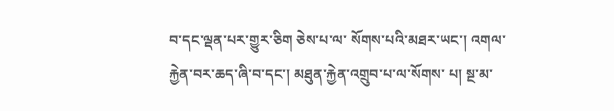བ་དང་ལྡན་པར་གྱུར་ཅིག ཅེས་པ་ལ་ སོགས་པའི་མཐར་ཡང་། འགལ་རྐྱེན་བར་ཆད་ཞི་བ་དང་། མཐུན་རྐྱེན་འགྲུབ་པ་ལ་སོགས་ པ། སྔ་མ་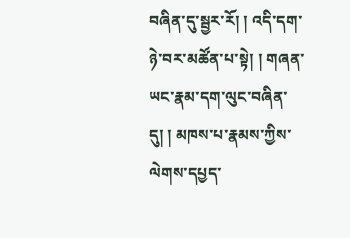བཞིན་དུ་སྦྱར་རོ། ། འདི་དག་ཉེ་བར་མཚོན་པ་སྟེ། ། གཞན་ཡང་རྣམ་དག་ལུང་བཞིན་དུ། ། མཁས་པ་རྣམས་ཀྱིས་ལེགས་དཔྱད་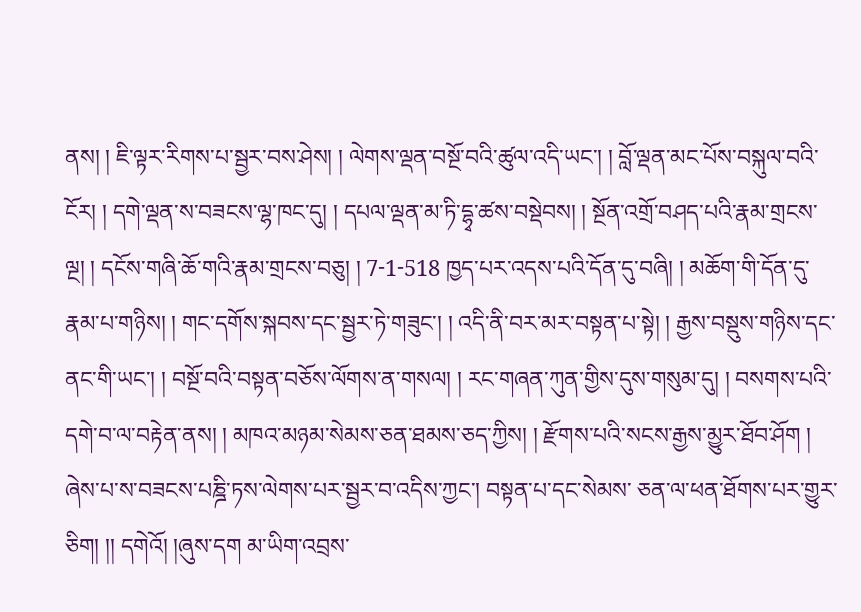ནས། ། ཇི་ལྟར་རིགས་པ་སྦྱར་བས་ཤེས། ། ལེགས་ལྡན་བསྔོ་བའི་ཚུལ་འདི་ཡང་། ། བློ་ལྡན་མང་པོས་བསྐུལ་བའི་ངོར། ། དགེ་ལྡན་ས་བཟངས་ལྷ་ཁང་དུ། ། དཔལ་ལྡན་མ་ཏི་དྷྭ་ཚས་བསྡེབས། ། སྔོན་འགྲོ་བཤད་པའི་རྣམ་གྲངས་ལྔ། ། དངོས་གཞི་ཆོ་གའི་རྣམ་གྲངས་བཅུ། ། 7-1-518 ཁྱད་པར་འདས་པའི་དོན་དུ་བཞི། ། མཆོག་གི་དོན་དུ་རྣམ་པ་གཉིས། ། གང་དགོས་སྐབས་དང་སྦྱར་ཏེ་གཟུང་། ། འདི་ནི་བར་མར་བསྟན་པ་སྟེ། ། རྒྱས་བསྡུས་གཉིས་དང་ནང་གི་ཡང་། ། བསྔོ་བའི་བསྟན་བཅོས་ལོགས་ན་གསལ། ། རང་གཞན་ཀུན་གྱིས་དུས་གསུམ་དུ། ། བསགས་པའི་དགེ་བ་ལ་བརྟེན་ནས། ། མཁའ་མཉམ་སེམས་ཅན་ཐམས་ཅད་ཀྱིས། ། རྫོགས་པའི་སངས་རྒྱས་མྱུར་ཐོབ་ཤོག ། ཞེས་པ་ས་བཟངས་པཎྜི་ཏས་ལེགས་པར་སྦྱར་བ་འདིས་ཀྱང་། བསྟན་པ་དང་སེམས་ ཅན་ལ་ཕན་ཐོགས་པར་གྱུར་ཅིག། །། དགེའོ། །ཞུས་དག མ་ཡིག་འབྲས་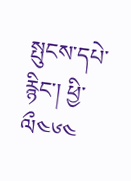སྤུངས་དཔེ་རྙིང་། ཕྱི་ལྀ༤༦༤